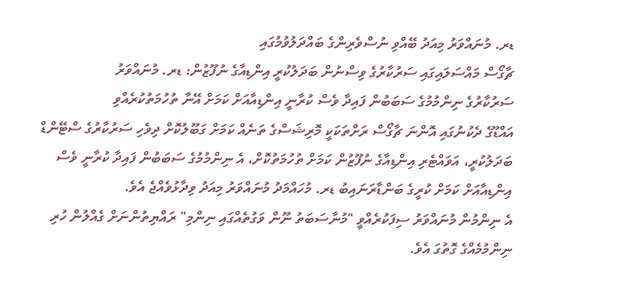ޑރ. މުނައްވަރު މިއަދު ބޭއްވި ނުސްވެރިންގެ ބައްދަލުވުމުގައި
ޗާގޯސް މައްސަލައިގައި ސަރުކާރުގެ ވިސްނުން ބަދަލުކުރީ އިންޑިއާގެ ނުފޫޒުން: ޑރ. މުނައްވަރު
ސަރުކާރުގެ ނިންމުމުގެ ސަބަބުން ފައިދާ ވެސް ކުރާނީ އިންޑިއާއަށް ކަމަށް އޭނާ ތުހުމަތުކުރެއްވި
އައްޑޫގެ ދެކުނުގައި އޮންނަ ޗާގޯސް ރަށްތަކަކީ މޮރިޝަސްގެ ތަނެއް ކަމަށް ގަބޫލުކޮށް ދިވެހި ސަރުކާރުގެ ސްޓޭންޑް ބަދަލުކުރީ، އަވައްޓެރި އިންޑިއާގެ ނުފޫޒުން ކަމަށް ތުހުމަތުކޮށް، އެ ނިންމުމުގެ ސަބަބުން ފައިދާ ކުރާނީ ވެސް އިންޑިއާއަށް ކަމަށް ކުރީގެ ބަންޑާރަނައިބު ޑރ. މުހައްމަދު މުނައްވަރު މިއަދު ވިދާޅުވެއްޖެ އެވެ.
އެ ނިންމުން މުނައްވަރު ސިފަކުރެއްވީ "މުނާސަބަތު ނޫން ވަގުތެއްގައި ނިންމި" ރައްޔިތުންނަށް ގެއްލުން ހުރި ނިންމުމެއްގެ ގޮތުގަ އެވެ.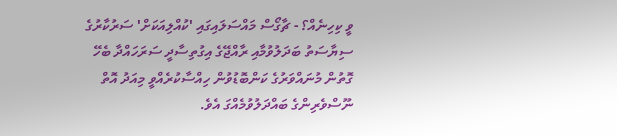ވީ ކިހިނެއް؟ - ޗާގޯސް މައްސަލައިގައި 'ކުއްލިއަކަށް' ސަރުކާރުގެ ސިޔާސަތު ބަދަލުވުމާއި ރާއްޖޭގެ އިގުތިސާދީ ސަރަހައްދާ ބެހޭ ގޮތުން މުނައްވަރުގެ ކަންބޮޑުވުން ހިއްސާކުރެއްވީ މިއަދު އޮތް ނޫސްވެރިންގެ ބައްދަލުވުމެއްގަ އެވެ.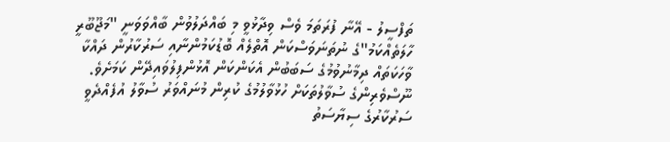ތަފްސީލު - އޭނާ ފުރަތަމަ ވެސް ވިދާޅުވީ މި ބައްދަލުވުން ބާއްވަވަނީ "މަޖޫބޫރީ ހާލަތެއްކަމު"ގެ ނުތަނަވަސްކަން އޮތްލެއް ބޮޑުކަމުންނާއި ސަރުކާރުން ދައްކާ ވާހަކަތައް ދިމާނުވުމުގެ ސަބަބުން އެކަންކަން އޮޅުންފިލުވައިދޭން ކަމަށެވެ.
ނޫސްވެރިންގެ ސުވާލުތަކަށް ހުޅުވާލުމުގެ ކުރިން މުނައްވަރު ސުވާލު އުފެއްދެވީ ސަރުކާރުގެ ސިޔާސަތު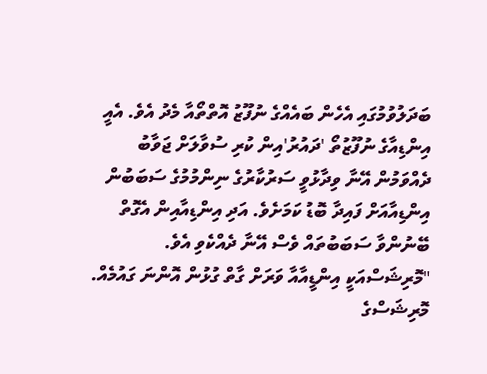ބަދަލުވުމުގައި އެހެން ބައެއްގެ ނުފޫޒު އޮތްތޯއާ މެދު އެވެ. އެއީ އިންޑިއާގެ ނުފޫޒުތޯ 'ދައުރު'އިން ކުރި ސުވާލަށް ޖަވާބު ދެއްވަމުން އޭނާ ވިދާޅުވީ ސަރުކާރުގެ ނިންމުމުގެ ސަބަބުން އިންޑިއާއަށް ފައިދާ ބޮޑު ކަމަށެވެ. އަދި އިންޑިއާއިން އެގޮތް ބޭނުންވާ ސަބަބުތައް ވެސް އޭނާ ދެއްކެވި އެވެ.
"މޮރިޝަސްއަކީ އިންޑީއާއާ ވަރަށް ގާތް ގުޅުން އޮންނަ ގައުމެއް. މޮރިޝަސްގެ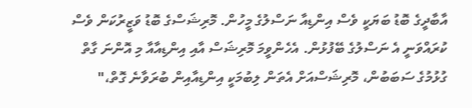އާބާދީގެ ބޮޑު ބަޔަކީ ވެސް އިންޑިއާ ނަސްލުގެ މީހުން. މޮރިޝަސްގެ ބޮޑު ވަޒީރުކަން ވެސް ކުރައްވަނީ އެ ނަސްލުގެ ބޭފުޅުން. އެހެންވީމަ މޮރިޝަސް އާއި އިންޑިއާއާ މި އޮންނަ ގާތް ގުޅުމުގެ ސަބަބުން، މޮރިޝަސްއަށް އެތަން ލިބުމަކީ އިންޑިއާއިން ބުރަވާނެ ގޮތް،"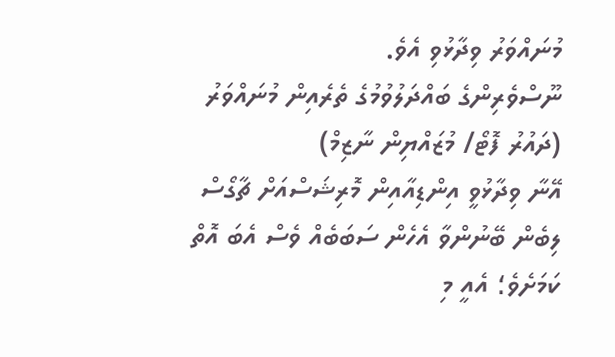މުނައްވަރު ވިދާޅުވި އެވެ.
ނޫސްވެރިންގެ ބައްދަލުވުމުގެ ތެރެއިން މުނައްވަރު (ދައުރު ފޮޓޯ/ މުޒައްޔިން ނާޒިމް)
އޭނާ ވިދާޅުވީ އިންޑިއާއިން މޮރިޝަސްއަށް ޗާގޯސް ލިބެން ބޭނުންވާ އެހެން ސަބަބެއް ވެސް އެބަ އޮތް ކަމަށެވެ؛ އެއީ މި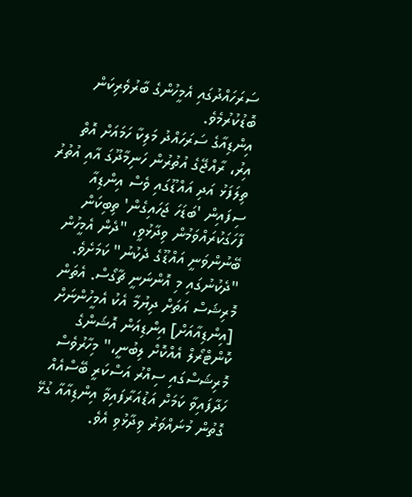ސަރަހައްދުގައި އެމީހުންގެ ބާރުވެރިކަން ބޮޑުކުރުމެވެ.
އިންޑިއާގެ ސަރަހައްދު މަލިކާ ހަމައަށް އޮތް އިރު، ރާއްޖޭގެ އުތުރުން ހަނިމާދޫގަ އާއި އުތުރު ތިލަފަޅު އަދި އައްޑޫގައި ވެސް އިންޑިއާ ސިފައިން 'ބަޑަހަ ޖަހައިގެން' ތިބިކަން ފާހަގަކުރައްވަމުން ވިދާޅުވީ، "ދެން އެމީހުން ބޭނުންވަނީ އައްޑޫގެ ދެކުނު" ކަމަށެވެ.
"ދެކުނުގައި މި އޮންނަނީ ޗާގޯސް. އެތަން މޮރިޝަސް އަތަށް ދިޔުމާ އެކު އެމީހުންނަށް [އިންޑިއާއަށް] އިންޑިއަން އޮޝަންގެ ކޮންޓްރޯލް އެއްކޮށް ލިބުނީ،" މިހާރުވެސް މޮރިޝަސްގައި ސިއްރު އަސްކަރީ ބޭސްއެއް ހަދާފައިވާ ކަމަށް އަޑުއަރާފައިވާ އިންޑިއާއާ ގުޅޭ ގޮތުން މުނައްވަރު ވިދާޅުވި އެވެ.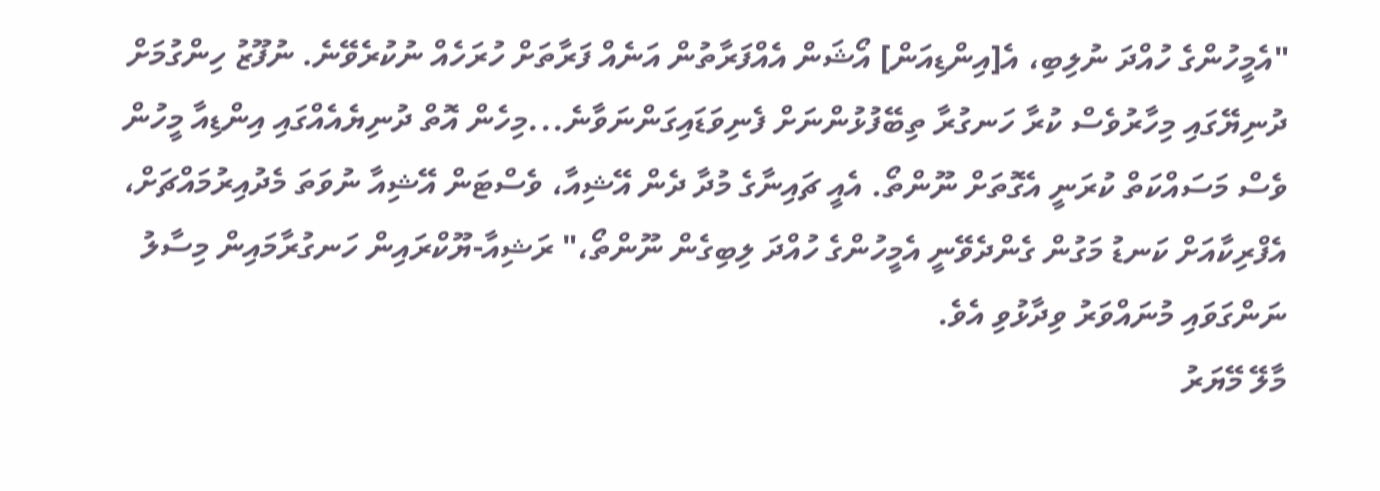"އެމީހުންގެ ހުއްދަ ނުލިބި، އެ[އިންޑިއަން] އޯޝަން އެއްފަރާތުން އަނެއް ފަރާތަށް ހުރަހެއް ނުކުރެވޭނެ. ނުފޫޒު ހިންގުމަށް ދުނިޔޭގައި މިހާރުވެސް ކުރާ ހަނގުރާ ތިބޭފުޅުންނަށް ފެނިވަޑައިގަންނަވާނެ...މިހެން އޮތް ދުނިޔެއެއްގައި އިންޑިއާ މީހުން ވެސް މަސައްކަތް ކުރަނީ އެގޮތަށް ނޫންތޯ. އެއީ ޗައިނާގެ މުދާ ދެން އޭޝިއާ، ވެސްޓަން އޭޝިއާ ނުވަތަ މެދުއިރުމައްޗަށް، އެފްރިކާއަށް ކަނޑު މަގުން ގެންދެވޭނީ އެމީހުންގެ ހުއްދަ ލިބިގެން ނޫންތޯ،" ރަޝިއާ-ޔޫކްރައިން ހަނގުރާމައިން މިސާލު ނަންގަވައި މުނައްވަރު ވިދާޅުވި އެވެ.
މާލޭ މޭޔަރު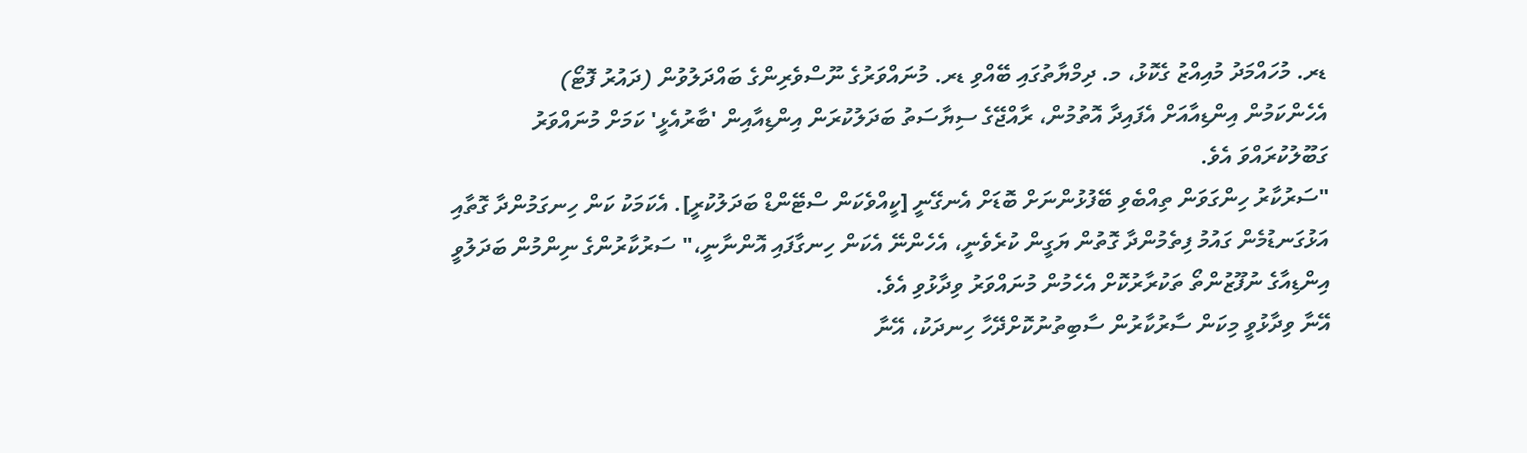ޑރ. މުހައްމަދު މުއިއްޒު ގެކޮޅު، މ. ދިމްޔާތުގައި ބޭއްވި ޑރ. މުނައްވަރުގެ ނޫސްވެރިންގެ ބައްދަލުވުން (ދައުރު ފޮޓޯ)
އެހެންކަމުން އިންޑިއާއަށް އެފައިދާ އޮތުމުން، ރާއްޖޭގެ ސިޔާސަތު ބަދަލުކުރަން އިންޑިއާއިން 'ބާރުއެޅީ' ކަމަށް މުނައްވަރު ގަބޫލުކުރައްވަ އެވެ.
"ސަރުކާރު ހިންގަވަން ތިއްބެވި ބޭފުޅުންނަށް ބޮޑަށް އެނގޭނީ [ކީއްވެކަން ސްޓޭންޑް ބަދަލުކުރީ]. އެކަމަކު ކަން ހިނގަމުންދާ ގޮތާއި އަޅުގަނޑުމެން ގައުމު ފިތެމުންދާ ގޮތުން ޔަގީން ކުރެވެނީ، އެހެންނޭ އެކަން ހިނގާފައި އޮންނާނީ،" ސަރުކާރުންގެ ނިންމުން ބަދަލުވީ އިންޑިއާގެ ނުފޫޒުންތޯ ތަކުރާރުކޮށް އެހެމުން މުނައްވަރު ވިދާޅުވި އެވެ.
އޭނާ ވިދާޅުވީ މިކަން ސާރުކާރުން ސާބިތުނުކޮށްދޭހާ ހިނދަކު، އޭނާ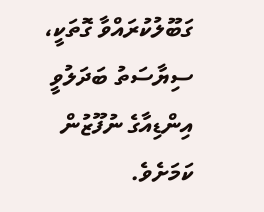ގަބޫލުކުރައްވާ ގޮތަކީ، ސިޔާސަތު ބަދަލުވީ އިންޑިއާގެ ނުފޫޒުން ކަމަށެވެ.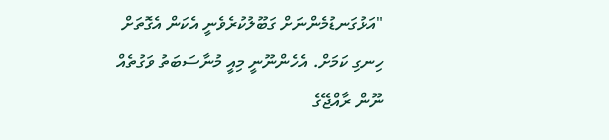"އަޅުގަނޑުމެންނަށް ގަބޫލުކުރެވެނީ އެކަން އެގޮތަށް ހިނގި ކަމަށް. އެހެންނޫނީ މިއީ މުނާސަބަތު ވަގުތެއް ނޫން ރާއްޖޭގެ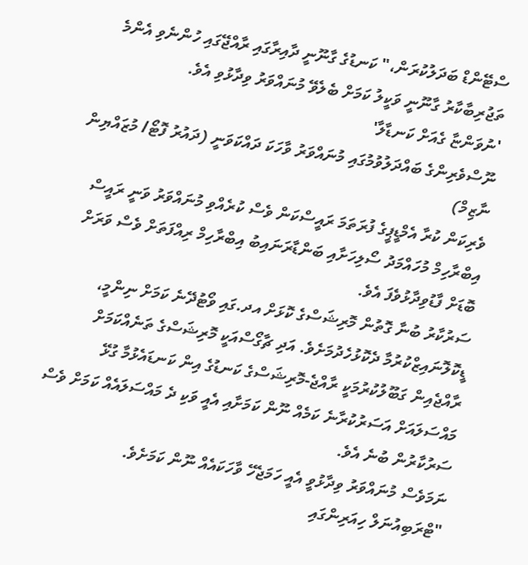ސްޓޭންޑް ބަދަލުކުރަން،" ކަނޑުގެ ގާނޫނީ ދާއިރާގައި ރާއްޖޭގައި ހުންނެވި އެންމެ ތަޖުރިބާކާރު ގާނޫނީ ވަކީލު ކަމަށް ބެލެވޭ މުނައްވަރު ވިދާޅުވި އެވެ.
'ނުވަންޏާ ގެއަށް ކަނޑާލާ'
ނޫސްވެރިންގެ ބައްދަލުވުމުގައި މުނައްވަރު ވާހަކަ ދައްކަވަނީ (ދައުރު ފޮޓޯ/ މުޒައްޔިން ނާޒިމް)
ވެރިކަން ކުރާ އެމްޑީޕީގެ ފުރަތަމަ ރައީސްކަން ވެސް ކުރެއްވި މުނައްވަރު ވަނީ ރައީސް އިބްރާހިމް މުހައްމަދު ސޯލިހަށާއި ބަންޑާރަނައިބު އިބްރާހިމް ރިއްފަތަށް ވެސް ވަރަށް ބޮޑަށް ފާޑުވިދާޅުވެފަ އެވެ.
ސަރުކާރު ބުނާ ގޮތުން މޮރިޝަސްގެ ކޮޅަށް އދ.ގައި ވޯޓުދޭނެ ކަމަށް ނިންމީ، ޑީކޮލޮނައިޒްކުރުމާ ދެކޮޅުހެދުމަށެވެ. އަދި ޗާގޯސްއަކީ މޮރިޝަސްގެ ތަނެއްކަމަށް ރާއްޖެއިން ގަބޫލުކުރުމަކީ ރާއްޖެ-މޮރިޝަސްގެ ކަނޑުގެ އިން ކަނޑައެޅުމާ ގުޅޭ މައްސަލައަށް އަސަރުކުރާނެ ކަމެއް ނޫން ކަމަށާއި އެއީ ވަކި ދެ މައްސަލައެއް ކަމަށް ވެސް ސަރުކާރުން ބުނެ އެވެ.
ނަމަވެސް މުނައްވަރު ވިދާޅުވީ އެއީ ހަމަޖެހޭ ވާހަކައެއް ނޫން ކަމަށެވެ.
"ޓްރަބިއުނަލް ހިއަރިންގައި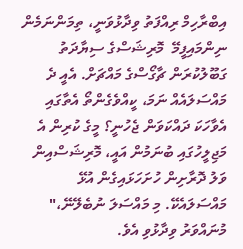އިބްރާހިމް ރިއްފަތު ވިދާޅުވަނީ، ތިމަންނަމެން ނިންމައިފީމޭ  މޮރިޝަސްގެ ސިޔާދަތު ގަބޫލުކުރަން ޗާގޯސްގެ މައްޗަށް. އެއީ ދެ މައްސަލައެއް ނަމަ، ކީއްވެގެންތޯ އެތާގައި އެވާހަކަ ދައްކަވަން ޖެހުނީ؟ މީގެ ކުރިން އެ މަޖިލީހުގައި ބުނަމުން އައީ، މޮރިޝަސްއިން ވަލު ދޮރާށިން ހުށަހަޅައިގެން އުޅޭ މައްސަލައެކޭ. މި މައްސަލަ ނުބެލޭނޭ،" މުނައްވަރު ވިދާޅުވި އެވެ.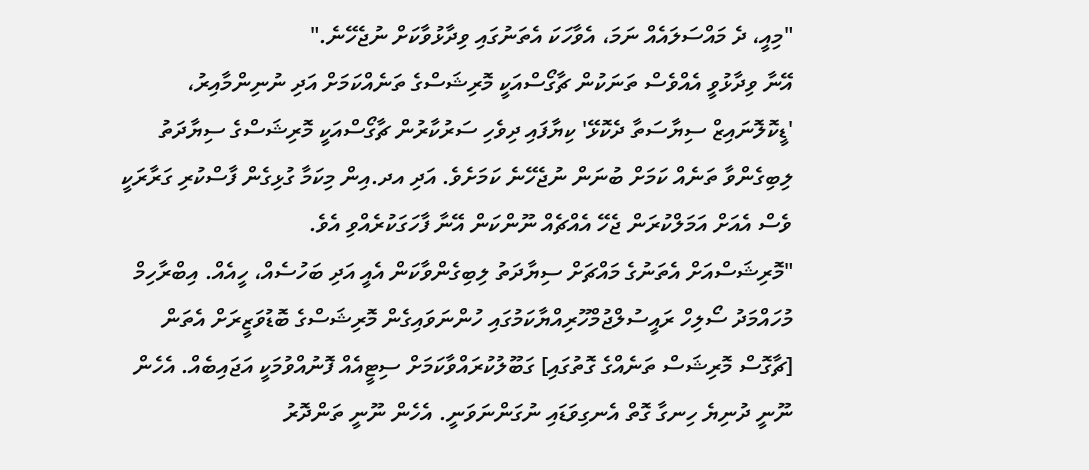"މިއީ، ދެ މައްސަލައެއް ނަމަ، އެވާހަކަ އެތަނުގައި ވިދާޅުވާކަށް ނުޖެހޭނެ."
އޭނާ ވިދާޅުވީ އެއްވެސް ތަނަކުން ޗާގޯސްއަކީ މޮރިޝަސްގެ ތަނެއްކަމަށް އަދި ނުނިންމާއިރު، 'ޑީކޮލޮނައިޒް ސިޔާސަތާ ދެކޮޅޭ' ކިޔާފައި ދިވެހި ސަރުކާރުން ޗާގޯސްއަކީ މޮރިޝަސްގެ ސިޔާދަތު ލިބިގެންވާ ތަނެއް ކަމަށް ބުނަން ނުޖެހޭނެ ކަމަށެވެ. އަދި އދ.އިން މިކަމާ ގުޅިގެން ފާސްކުރި ގަރާރަކީ ވެސް އެއަށް އަމަލްކުރަން ޖެހޭ އެއްޗެއް ނޫންކަން އޭނާ ފާހަގަކުރެއްވި އެވެ.
"މޮރިޝަސްއަށް އެތަނުގެ މައްޗަށް ސިޔާދަތު ލިބިގެންވާކަން އެއީ އަދި ބަހުސެއް، ހީއެއް. އިބްރާހިމް މުހައްމަދު ސޯލިހް ރައީސުލްޖުމްހޫރިއްޔާކަމުގައި ހުންނަވައިގެން މޮރިޝަސްގެ ބޮޑުވަޒީރަށް އެތަން [ޗާގޮސް މޮރިޝަސް ތަނެއްގެ ގޮތުގައި] ގަބޫލުކުރައްވާކަމަށް ސިޓީއެއް ފޮނުއްވުމަކީ އަޖައިބެއް. އެހެން ނޫނީ ދުނިޔެ ހިނގާ ގޮތް އެނގިވަޑައި ނުގަންނަވަނީ. އެހެން ނޫނީ ތަންދޮރު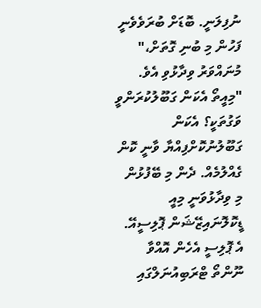ނުފިލަނީ. ބޮޑަށް ބުރަވެވެނީ ފަހުން މި ބުނި ގޮތަށް،" މުނައްވަރު ވިދާޅުވި އެވެ.
"މިއީތޯ އެކަން ގަބޫލުކުރަންވީ ވަގުތަކީ؟ އެކަން ގަބޫލުނުކޮށްފިއްޔާ ވާނީ ކޮން ގެއްލުމެއް. ދެން މި ބޭފުޅުން މި ވިދާޅުވަނީ މިއީ ޑީކޮލޮނައިޒޭޝަން ޕޮލިސީއޭ. އެ ޕޮލިސީ އެހެން އޮއްވާ ނޫންތޯ ޓްރަބިއުނަލްގައި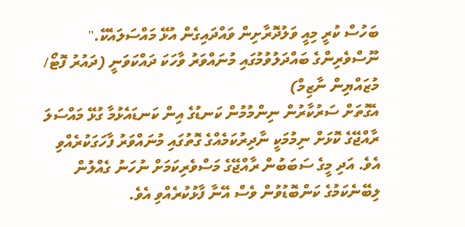ބަހުސް ކުރީ މިއީ ވަލުދޮރާށިން ވައްދައިގެން އުޅޭ މައްސަލައެކޭ."
ނޫސްވެރިންގެ ބައްދަލުވުމުގައި މުނައްވަރު ވާހަކަ ދައްކަވަނީ (ދައުރު ފޮޓޯ/ މުޒައްޔިން ނާޒިމް)
އެގޮތަށް ސަރުކާރުން ނިންމުމުން ކަނޑުގެ އިން ކަނޑައެޅުމާ ގުޅޭ މައްސަލަ ރާއްޖޭގެ ކޮޅަށް ނިމުމަކީ ނާދިރުކަމެއްގެ ގޮތުގައި މުނައްވަރު ފާހަގަކުރެއްވި އެވެ. އަދި މީގެ ސަބަބުން ރާއްޖޭގެ މަސްވެރިކަމަށް ނުހަނު ގެއްލުން ލިބޭނެކަމުގެ ކަންބޮޑުވުން ވެސް އޭނާ ފާޅުކުރެއްވި އެވެ.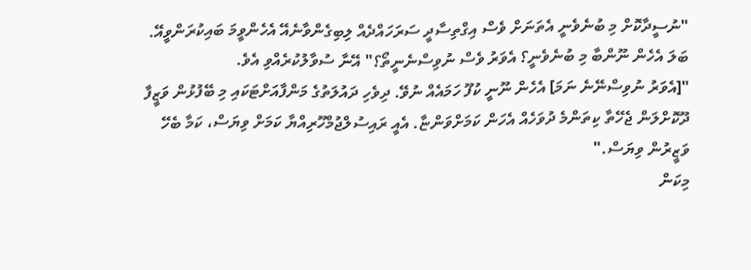"ނުސީދާކޮށް މި ބުނެވެނީ އެތަނަށް ވެސް އިގްތިސާދީ ސަރަހައްދެއް ލިބިގެންވާނެއޭ އެހެންވީމަ ބައިކުރަންވީއޭ. ބަލަ އެހެން ނޫންބާ މި ބުނެވެނީ؟ އެވަރު ވެސް ނުވިސްނެނީތޯ؟" އޭނާ ސުވާލުކުރެއްވި އެވެ.
"[އެވަރު ނުވިސްނޭނެ ނަމަ] އެހެން ނޫނީ ކުފޫ ހަމައެއް ނުވޭ. ދިވެހި ދައުލަތުގެ މަންފާއަށްޓަކައި މި ބޭފުޅުން ވަޒީފާ ދޫކޮށްލަން ޖެހޭތާ ކިތަންމެ ދުވަހެއް އެހަން ކަމަށްވަންޏާ. އެއީ ރައިސުލްޖުމްހޫރިއްޔާ ކަމަށް ވިޔަސް، ކަމާ ބެހޭ ވަޒީރުން ވިޔަސް."
މިކަން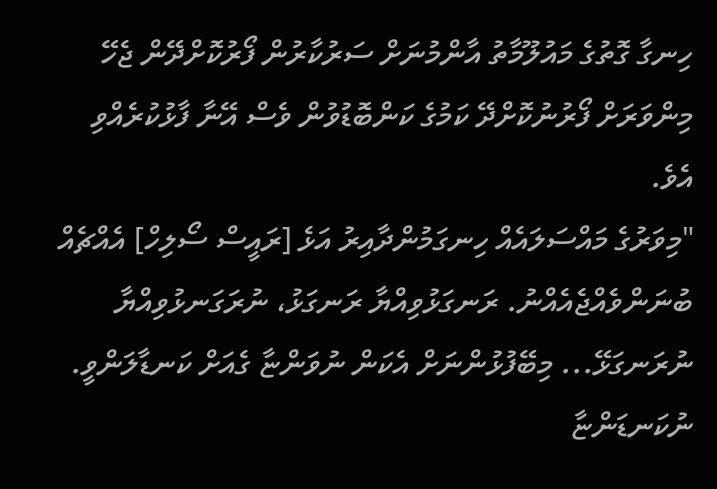ހިނގާ ގޮތުގެ މައުލޫމާތު އާންމުނަށް ސަރުކާރުން ފޯރުކޮށްދޭން ޖެހޭ މިންވަރަށް ފޯރުނުކޮށްދޭ ކަމުގެ ކަންބޮޑުވުން ވެސް އޭނާ ފާޅުކުރެއްވި އެވެ.
"މިވަރުގެ މައްސަލައެއް ހިނގަމުންދާއިރު އަޅެ [ރައީސް ސޯލިހް] އެއްޗެއް ބުނަންވެއްޖެއެއްނު. ރަނގަޅުވިއްޔާ ރަނގަޅު، ނުރަގަނޅުވިއްޔާ ނުރަނގަޅޭ... މިބޭފުޅުންނަށް އެކަން ނުވަންޏާ ގެއަށް ކަނޑާލަންވީ. ނުކަނޑަންޏާ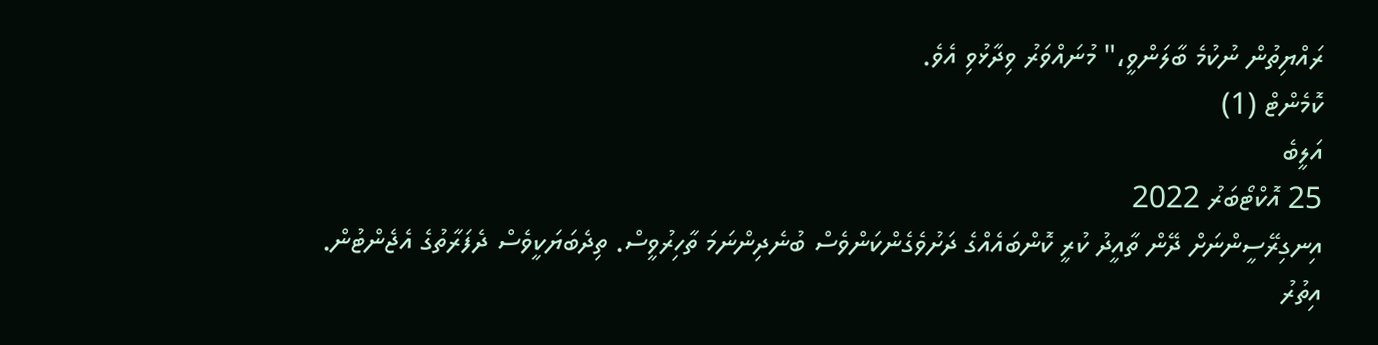ރައްޔިތުން ނުކުމެ ބާލަންވީ،" މުނައްވަރު ވިދާޅުވި އެވެ.
ކޮމެންޓް (1)
އަލީބެ
25 އޮކްޓޯބަރު 2022
އިނގިރޭސީންނަށް ދޭން ތާއީދު ކުރީ ކޮންބައެއްގެ ދަށުވެގެންކަންވެސް ބުނެދިންނަމަ ތާހިރުވީސް. ތިދެބަޔަކީވެސް ދެފަރާތުގެ އެޖެންޓުން.
އިތުރު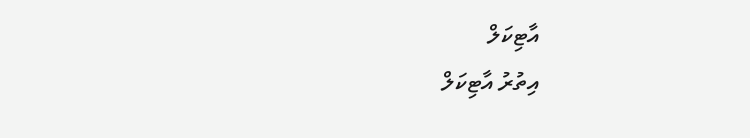އާޓިކަލް
އިތުރު އާޓިކަލް